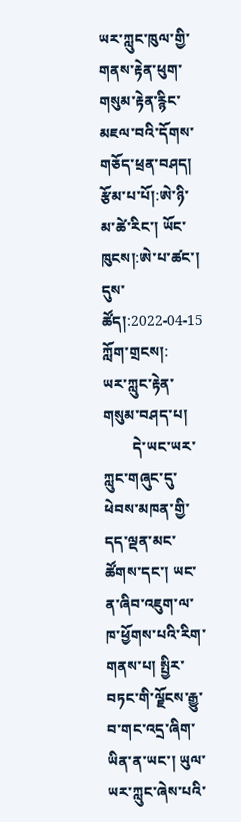ཡར་ཀླུང་ཁུལ་གྱི་གནས་རྟེན་ཕུག་གསུམ་རྟེན་རྙིང་མཇལ་བའི་དོགས་གཅོད་ཕྲན་བཤད།
རྩོམ་པ་པོ།:ཨེ་ཉི་མ་ཚེ་རིང་། ཡོང་ཁུངས།:ཨེ་པ་ཚང་། དུས་ཚོད།:2022-04-15 ཀློག་གྲངས།:
ཡར་ཀླུང་རྟེན་གསུམ་བཤད་པ།
        དེ་ཡང་ཡར་ཀླུང་གཞུང་དུ་ཕེབས་མཁན་གྱི་དད་ལྡན་མང་ཚོགས་དང་། ཡང་ན་ཞིབ་འཇུག་ལ་ཁ་ཕྱོགས་པའི་རིག་གནས་པ། སྤྱིར་བཏང་གི་ལྗོངས་རྒྱུ་བ་གང་འདྲ་ཞིག་ཡིན་ན་ཡང་། ཡུལ་ཡར་ཀླུང་ཞེས་པའི་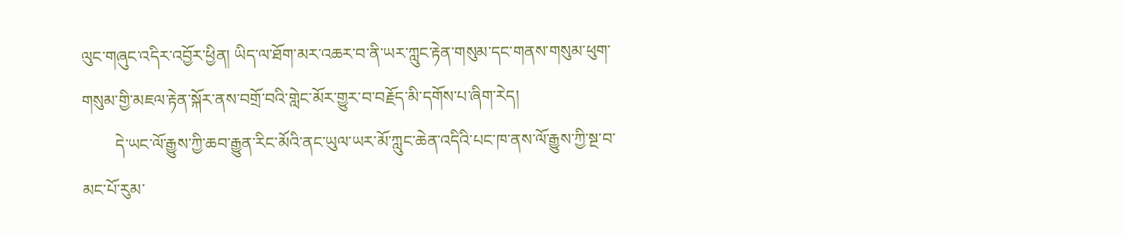ལུང་གཞུང་འདིར་འབྱོར་ཕྱིན། ཡིད་ལ་ཐོག་མར་འཆར་བ་ནི་ཡར་ཀླུང་རྟེན་གསུམ་དང་གནས་གསུམ་ཕུག་གསུམ་གྱི་མཇལ་རྟེན་སྐོར་ནས་བགྲོ་བའི་གླེང་མོར་གྱུར་བ་བརྗོད་མི་དགོས་པ་ཞིག་རེད།
        དེ་ཡང་ལོ་རྒྱུས་ཀྱི་ཆབ་རྒྱུན་རིང་མོའི་ནང་ཡུལ་ཡར་མོ་ཀླུང་ཆེན་འདིའི་པང་ཁ་ནས་ལོ་རྒྱུས་ཀྱི་སྔ་བ་མང་པོ་རུམ་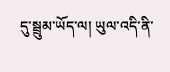དུ་སྦྲུམ་ཡོད་ལ། ཡུལ་འདི་ནི་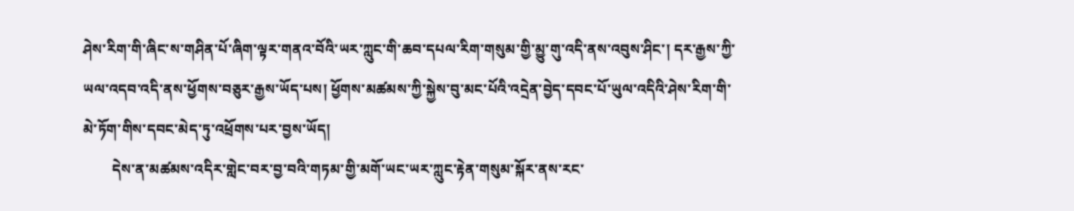ཤེས་རིག་གི་ཞིང་ས་གཤིན་པོ་ཞིག་ལྟར་གནའ་བོའི་ཡར་ཀླུང་གི་ཆབ་དཔལ་རིག་གསུམ་གྱི་མྱུ་གུ་འདི་ནས་འབུས་ཤིང་། དར་རྒྱས་ཀྱི་ཡལ་འདབ་འདི་ནས་ཕྱོགས་བཅུར་རྒྱས་ཡོད་པས། ཕྱོགས་མཚམས་ཀྱི་སྐྱེས་བུ་མང་པོའི་འདྲེན་བྱེད་དབང་པོ་ཡུལ་འདིའི་ཤེས་རིག་གི་མེ་ཏོག་གིས་དབང་མེད་ཏུ་འཕྲོགས་པར་བྱས་ཡོད།
        དེས་ན་མཚམས་འདིར་གླེང་བར་བྱ་བའི་གཏམ་གྱི་མགོ་ཡང་ཡར་ཀླུང་རྟེན་གསུམ་སྐོར་ནས་རང་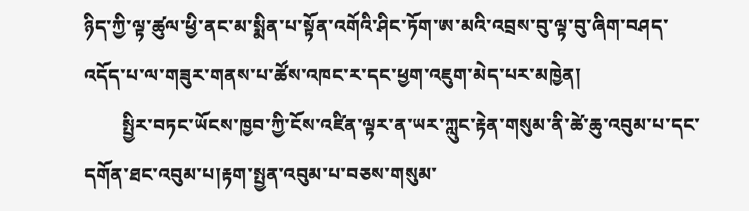ཉིད་ཀྱི་ལྟ་ཚུལ་ཕྱི་ནང་མ་སྨིན་པ་སྟོན་འགོའི་ཤིང་ཏོག་ཨ་མའི་འབྲས་བུ་ལྟ་བུ་ཞིག་བཤད་འདོད་པ་ལ་གཟུར་གནས་པ་ཚོས་འཁང་ར་དང་ཕྱག་འཇུག་མེད་པར་མཁྱེན།
        སྤྱིར་བཏང་ཡོངས་ཁྱབ་ཀྱི་ངོས་འཛིན་ལྟར་ན་ཡར་ཀླུང་རྟེན་གསུམ་ནི་ཚེ་ཆུ་འབུམ་པ་དང་དགོན་ཐང་འབུམ་པ།རྟག་སྤྱན་འབུམ་པ་བཅས་གསུམ་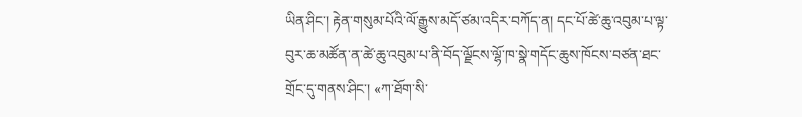ཡིན་ཤིང་། རྟེན་གསུམ་པོའི་ལོ་རྒྱུས་མདོ་ཙམ་འདིར་བཀོད་ན། དང་པོ་ཚེ་ཆུ་འབུམ་པ་ལྟ་བུར་ཆ་མཚོན་ན་ཚེ་ཆུ་འབུམ་པ་ནི་བོད་ལྗོངས་ལྷོ་ཁ་སྣེ་གདོང་ཆུས་ཁོངས་བཙན་ཐང་གྲོང་དུ་གནས་ཤིང་། «ཀ་ཐོག་སི་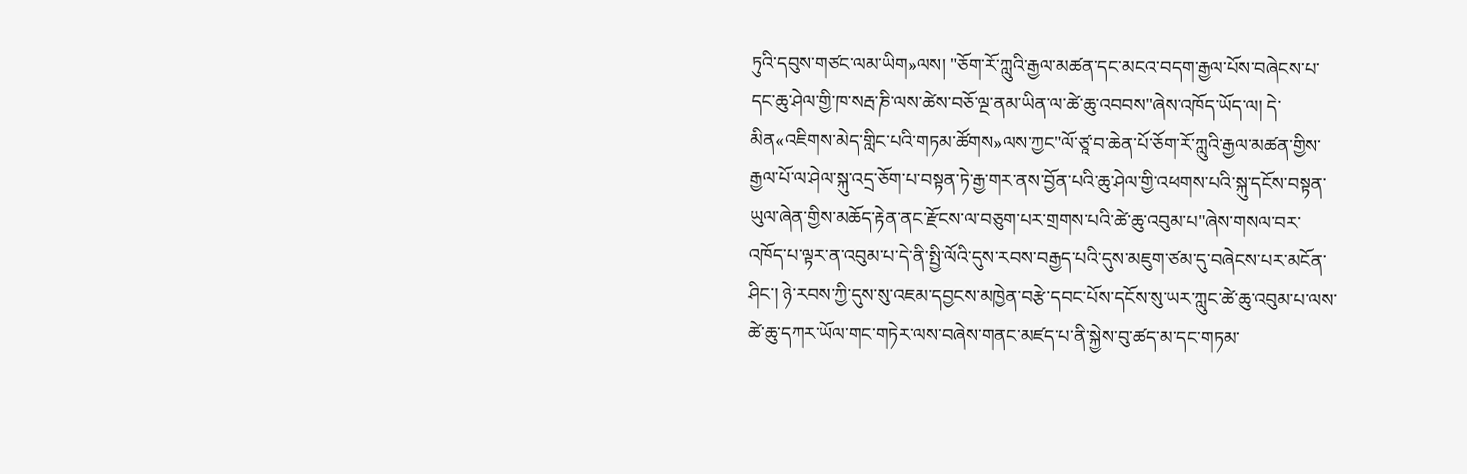ཏུའི་དབུས་གཙང་ལམ་ཡིག»ལས། "ཅོག་རོ་ཀླུའི་རྒྱལ་མཚན་དང་མངའ་བདག་རྒྱལ་པོས་བཞེངས་པ་དང་ཆུ་ཤེལ་གྱི་ཁ་སརྦ་ཎི་ལས་ཚེས་བཅོ་ལྔ་ནམ་ཡིན་ལ་ཚེ་ཆུ་འབབས"ཞེས་འཁོད་ཡོད་ལ། དེ་མིན«འཇིགས་མེད་གླིང་པའི་གཏམ་ཚོགས»ལས་ཀྱང"ལོ་ཙཱ་བ་ཆེན་པོ་ཅོག་རོ་ཀླུའི་རྒྱལ་མཚན་གྱིས་རྒྱལ་པོ་ལ་ཤེལ་སྐུ་འདྲ་ཅོག་པ་བསྟན་ཏེ་རྒྱ་གར་ནས་བྱོན་པའི་ཆུ་ཤེལ་གྱི་འཕགས་པའི་སྐུ་དངོས་བསྟན་ཡུལ་ཞེན་གྱིས་མཆོད་རྟེན་ནང་རྫོངས་ལ་བཅུག་པར་གྲགས་པའི་ཚེ་ཆུ་འབུམ་པ"ཞེས་གསལ་བར་འཁོད་པ་ལྟར་ན་འབུམ་པ་དེ་ནི་སྤྱི་ལོའི་དུས་རབས་བརྒྱད་པའི་དུས་མཇུག་ཙམ་དུ་བཞེངས་པར་མངོན་ཤིང་། ཉེ་རབས་ཀྱི་དུས་སུ་འཇམ་དབྱངས་མཁྱེན་བརྩེ་དབང་པོས་དངོས་སུ་ཡར་ཀླུང་ཚེ་ཆུ་འབུམ་པ་ལས་ཚེ་ཆུ་དཀར་ཡོལ་གང་གཏེར་ལས་བཞེས་གནང་མཛད་པ་ནི་སྐྱེས་བུ་ཚད་མ་དང་གཏམ་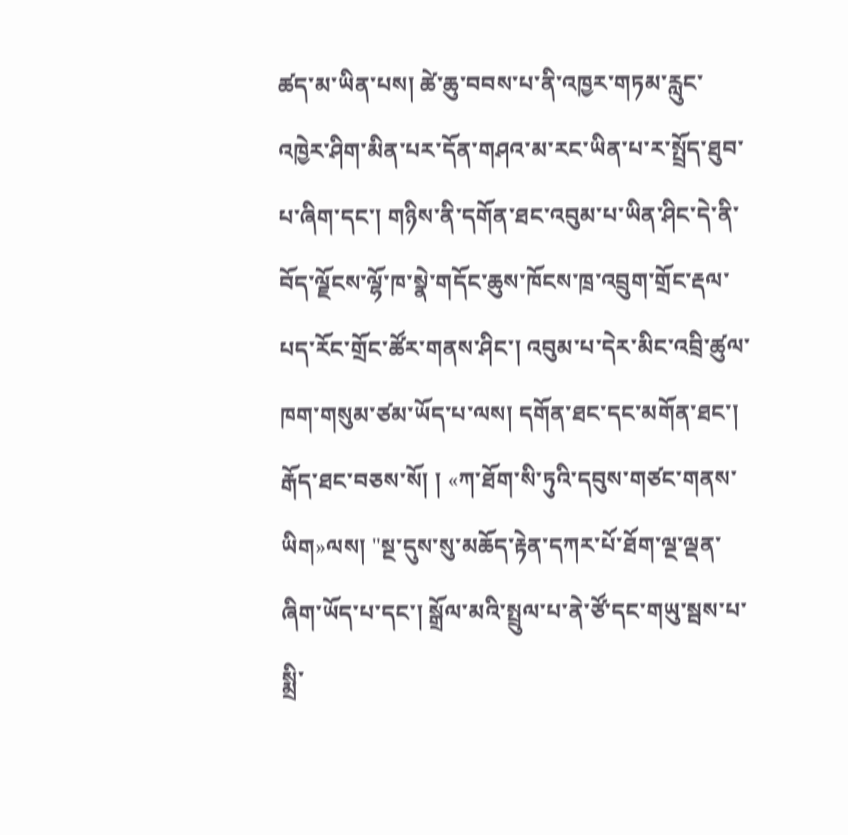ཚད་མ་ཡིན་པས། ཚེ་ཆུ་བབས་པ་ནི་འཁྱར་གཏམ་རླུང་འཁྱེར་ཤིག་མིན་པར་དོན་གཤའ་མ་རང་ཡིན་པ་ར་སྤྲོད་ཐུབ་པ་ཞིག་དང་། གཉིས་ནི་དགོན་ཐང་འབུམ་པ་ཡིན་ཤིང་དེ་ནི་བོད་ལྗོངས་ལྷོ་ཁ་སྣེ་གདོང་ཆུས་ཁོངས་ཁྲ་འབྲུག་གྲོང་རྡལ་པད་རོང་གྲོང་ཚོར་གནས་ཤིང་། འབུམ་པ་དེར་མིང་འབྲི་ཚུལ་ཁག་གསུམ་ཙམ་ཡོད་པ་ལས། དགོན་ཐང་དང་མགོན་ཐང་། རྒོད་ཐང་བཅས་སོ། ། «ཀ་ཐོག་སི་ཏུའི་དབུས་གཙང་གནས་ཡིག»ལས། "སྔ་དུས་སུ་མཆོད་རྟེན་དཀར་པོ་ཐོག་ལྔ་ལྡན་ཞིག་ཡོད་པ་དང་། སྒྲོལ་མའི་སྤྲུལ་པ་ནེ་ཙོ་དང་གཡུ་སྦས་པ་སྨྲི་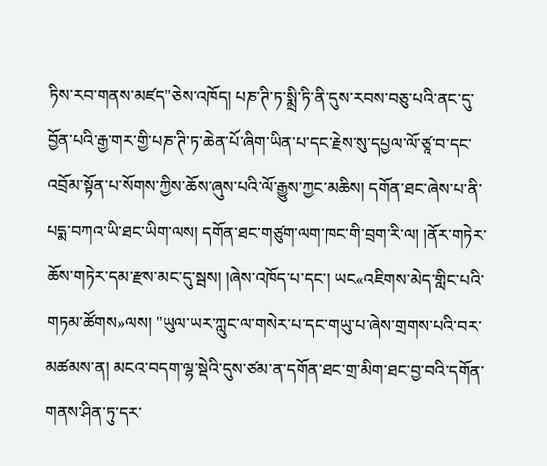ཏིས་རབ་གནས་མཛད"ཅེས་འཁོད། པཎ་ཊི་ཏ་སྨྲི་ཏི་ནི་དུས་རབས་བཅུ་པའི་ནང་དུ་བྱོན་པའི་རྒྱ་གར་གྱི་པཎ་ཊི་ཏ་ཆེན་པོ་ཞིག་ཡིན་པ་དང་རྗེས་སུ་དཔྱལ་ལོ་ཙཱ་བ་དང་འབྲོམ་སྟོན་པ་སོགས་ཀྱིས་ཆོས་ཞུས་པའི་ལོ་རྒྱུས་ཀྱང་མཆིས། དགོན་ཐང་ཞེས་པ་ནི་པདྨ་བཀའ་ཡི་ཐང་ཡིག་ལས། དགོན་ཐང་གཙུག་ལག་ཁང་གི་བྲག་རི་ལ། །ནོར་གཏེར་ཆོས་གཏེར་དམ་རྫས་མང་དུ་སྦས། །ཞེས་འཁོད་པ་དང་། ཡང«འཇིགས་མེད་གླིང་པའི་གཏམ་ཚོགས»ལས། "ཡུལ་ཡར་ཀླུང་ལ་གསེར་པ་དང་གཡུ་པ་ཞེས་གྲགས་པའི་བར་མཚམས་ན། མངའ་བདག་ལྷ་སྡེའི་དུས་ཙམ་ན་དགོན་ཐང་གྲ་མིག་ཐང་བྱ་བའི་དགོན་གནས་ཤིན་ཏུ་དར་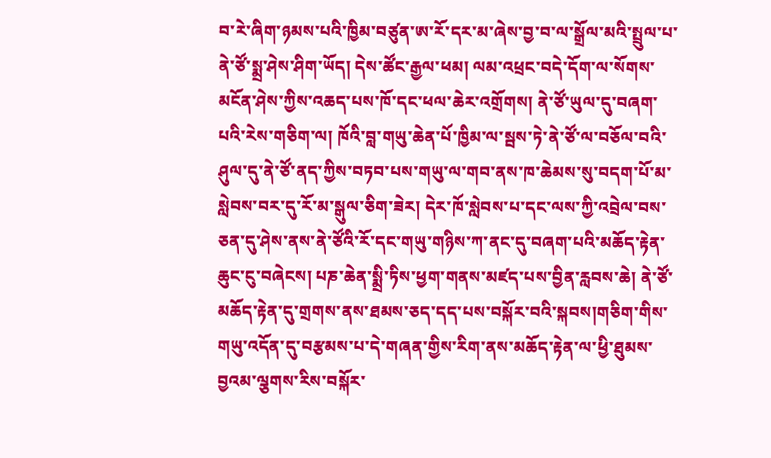བ་རེ་ཞིག་ཉམས་པའི་ཁྱིམ་བཙུན་ཨ་རོ་དར་མ་ཞེས་བྱ་བ་ལ་སྒྲོལ་མའི་སྤྲུལ་པ་ནེ་ཙོ་སྨྲ་ཤེས་ཤིག་ཡོད། དེས་ཚོང་རྒྱལ་ཕམ། ལམ་འཕྲང་བདེ་དོག་ལ་སོགས་མངོན་ཤེས་ཀྱིས་འཆད་པས་ཁོ་དང་ཕལ་ཆེར་འགྲོགས། ནེ་ཙོ་ཡུལ་དུ་བཞག་པའི་རེས་གཅིག་ལ། ཁོའི་བླ་གཡུ་ཆེན་པོ་ཁྱིམ་ལ་སྦས་ཏེ་ནེ་ཙོ་ལ་བཅོལ་བའི་ཤུལ་དུ་ནེ་ཙོ་ནད་ཀྱིས་བཏབ་པས་གཡུ་ལ་གབ་ནས་ཁ་ཆེམས་སུ་བདག་པོ་མ་སླེབས་བར་དུ་རོ་མ་སྒུལ་ཅིག་ཟེར། དེར་ཁོ་སླེབས་པ་དང་ལས་ཀྱི་འབྲེལ་བས་ཅན་དུ་ཤེས་ནས་ནེ་ཙོའི་རོ་དང་གཡུ་གཉིས་ཀ་ནང་དུ་བཞག་པའི་མཆོད་རྟེན་ཆུང་ངུ་བཞེངས། པཎ་ཆེན་སྨྲི་ཏིས་ཕྱག་གནས་མཛད་པས་བྱིན་རླབས་ཆེ། ནེ་ཙོ་མཆོད་རྟེན་དུ་གྲགས་ནས་ཐམས་ཅད་དད་པས་བསྐོར་བའི་སྐབས།གཅིག་གིས་གཡུ་འདོན་དུ་བརྩམས་པ་དེ་གཞན་གྱིས་རིག་ནས་མཆོད་རྟེན་ལ་ཕྱི་ཐུམས་བྱའམ་ལྕགས་རིས་བསྐོར་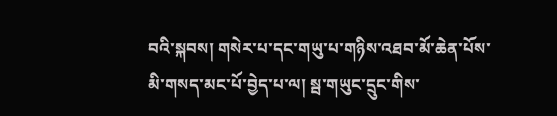བའི་སྐབས། གསེར་པ་དང་གཡུ་པ་གཉིས་འཐབ་མོ་ཆེན་པོས་མི་གསད་མང་པོ་བྱེད་པ་ལ། སྦ་གཡུང་དྲུང་གིས་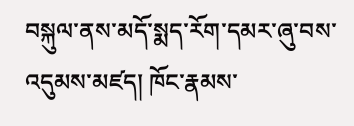བསྐུལ་ནས་མདོ་སྨད་རོག་དམར་ཞུ་བས་འདུམས་མཛད། ཁོང་རྣམས་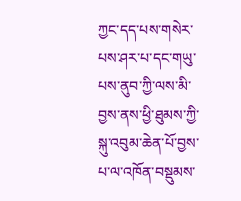ཀྱང་དད་པས་གསེར་པས་ཤར་པ་དང་གཡུ་པས་ནུབ་ཀྱི་ལས་མི་བྱས་ནས་ཕྱི་ཐུམས་ཀྱི་སྐུ་འབུམ་ཆེན་པོ་བྱས་པ་ལ་འཁོན་བསྡུམས་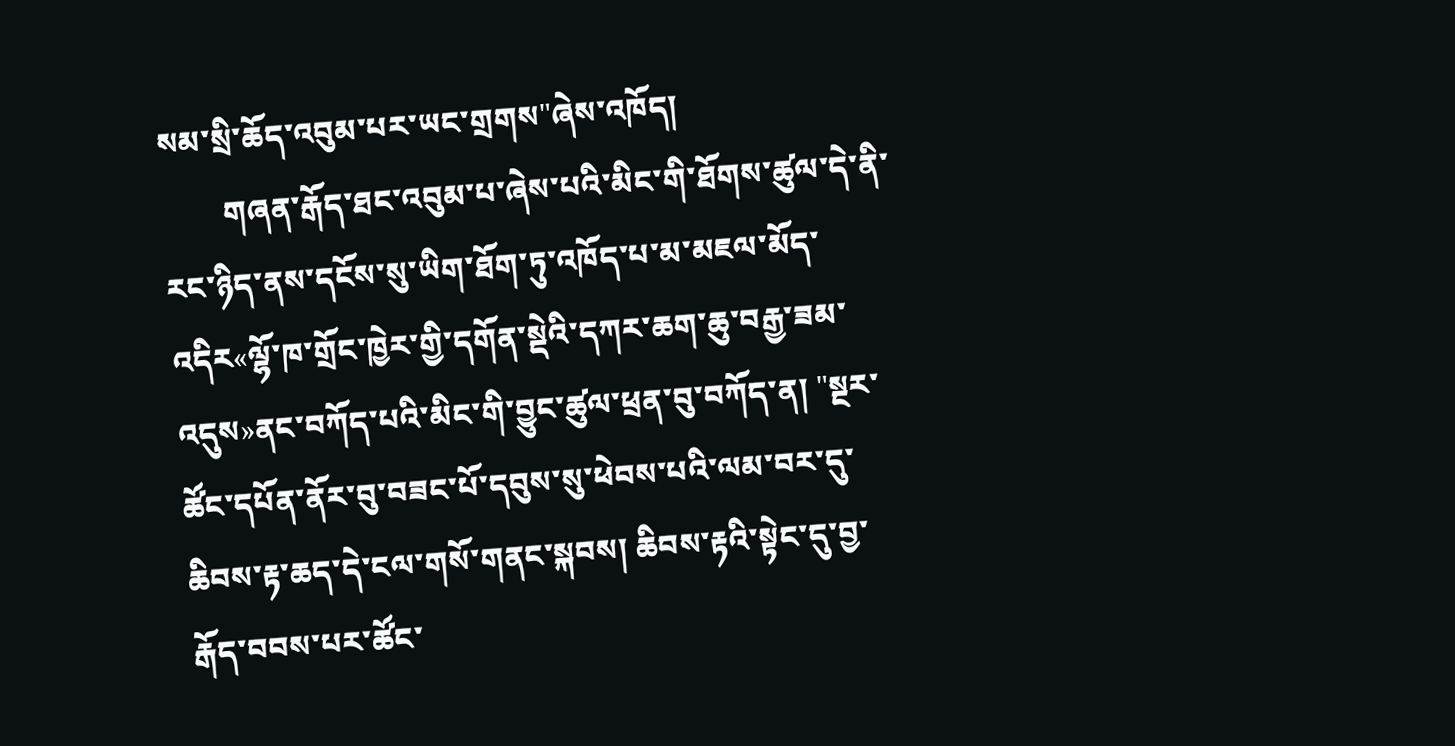སམ་སྲི་ཆོད་འབུམ་པར་ཡང་གྲགས"ཞེས་འཁོད།
        གཞན་རྒོད་ཐང་འབུམ་པ་ཞེས་པའི་མིང་གི་ཐོགས་ཚུལ་དེ་ནི་རང་ཉིད་ནས་དངོས་སུ་ཡིག་ཐོག་ཏུ་འཁོད་པ་མ་མཇལ་མོད་འདིར«ལྷོ་ཁ་གྲོང་ཁྱེར་གྱི་དགོན་སྡེའི་དཀར་ཆག་ཆུ་བརྒྱ་ཟམ་འདུས»ནང་བཀོད་པའི་མིང་གི་བྱུང་ཚུལ་ཕྲན་བུ་བཀོད་ན། "སྔར་ཚོང་དཔོན་ནོར་བུ་བཟང་པོ་དབུས་སུ་ཕེབས་པའི་ལམ་བར་དུ་ཆིབས་རྟ་ཆད་དེ་ངལ་གསོ་གནང་སྐབས། ཆིབས་རྟའི་སྟེང་དུ་བྱ་རྒོད་བབས་པར་ཚོང་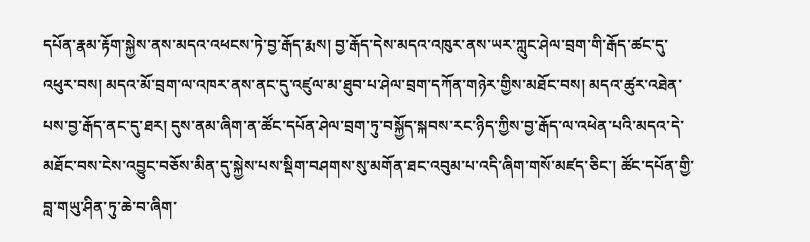དཔོན་རྣམ་རྟོག་སྐྱེས་ནས་མདའ་འཕངས་ཏེ་བྱ་རྒོད་རྨས། བྱ་རྒོད་དེས་མདའ་འཁུར་ནས་ཡར་ཀླུང་ཤེལ་བྲག་གི་རྒོད་ཚང་དུ་འཕུར་བས། མདའ་མོ་བྲག་ལ་འཁར་ནས་ནང་དུ་འཛུལ་མ་ཐུབ་པ་ཤེལ་བྲག་དཀོན་གཉེར་གྱིས་མཐོང་བས། མདའ་ཚུར་འཐེན་པས་བྱ་རྒོད་ནང་དུ་ཐར། དུས་ནམ་ཞིག་ན་ཚོང་དཔོན་ཤེལ་བྲག་ཏུ་བསྐྱོད་སྐབས་རང་ཉིད་ཀྱིས་བྱ་རྒོད་ལ་འཕེན་པའི་མདའ་དེ་མཐོང་བས་ངེས་འབྱུང་བཅོས་མིན་དུ་སྐྱེས་པས་སྡིག་བཤགས་སུ་མགོན་ཐང་འབུམ་པ་འདི་ཞིག་གསོ་མཛད་ཅིང་། ཚོང་དཔོན་གྱི་བླ་གཡུ་ཤིན་ཏུ་ཆེ་བ་ཞིག་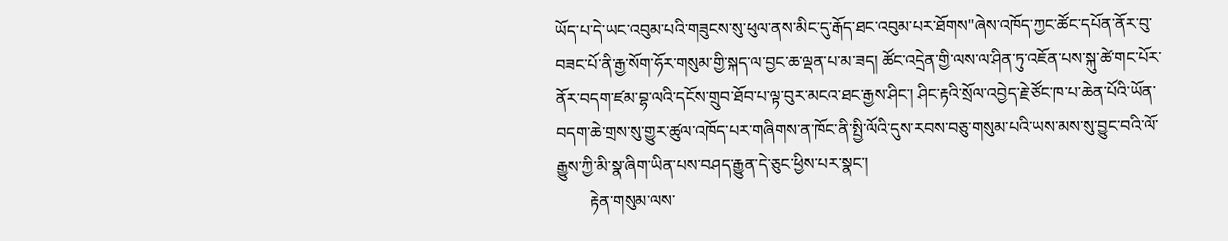ཡོད་པ་དེ་ཡང་འབུམ་པའི་གཟུངས་སུ་ཕུལ་ནས་མིང་དུ་རྒོད་ཐང་འབུམ་པར་ཐོགས"ཞེས་འཁོད་ཀྱང་ཚོང་དཔོན་ནོར་བུ་བཟང་པོ་ནི་རྒྱ་སོག་ཧོར་གསུམ་གྱི་སྐད་ལ་བྱང་ཆ་ལྡན་པ་མ་ཟད། ཚོང་འདྲེན་གྱི་ལས་ལ་ཤིན་ཏུ་འཇོན་པས་སྐུ་ཚེ་གང་པོར་ནོར་བདག་ཛམ་བྷ་ལའི་དངོས་གྲུབ་ཐོབ་པ་ལྟ་བུར་མངའ་ཐང་རྒྱས་ཤིང་། ཤིང་རྟའི་སྲོལ་འབྱེད་རྗེ་ཙོང་ཁ་པ་ཆེན་པོའི་ཡོན་བདག་ཆེ་གྲས་སུ་གྱུར་ཚུལ་འཁོད་པར་གཞིགས་ན་ཁོང་ནི་སྤྱི་ལོའི་དུས་རབས་བཅུ་གསུམ་པའི་ཡས་མས་སུ་བྱུང་བའི་ལོ་རྒྱུས་ཀྱི་མི་སྣ་ཞིག་ཡིན་པས་བཤད་རྒྱུན་དེ་ཅུང་ཕྱིས་པར་སྣང་།
        རྟེན་གསུམ་ལས་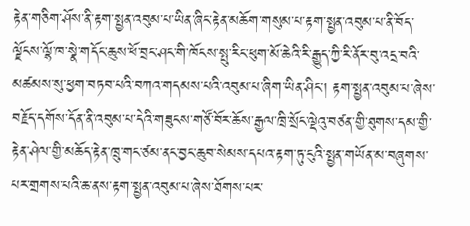རྟེན་གཅིག་ཤོས་ནི་རྟག་སྤྱན་འབུམ་པ་ཡིན་ཞིང་རྟེན་མཆོག་གསུམ་པ་རྟག་སྤྱན་འབུམ་པ་ནི་བོད་ལྗོངས་ལྷོ་ཁ་སྣེ་གདོང་ཆུས་ཕོ་བྲང་ཤང་གི་ཁོངས་སྤུ་རིང་ཕུག་མོ་ཆེའི་རི་རྒྱུད་ཀྱི་རི་ནོར་བུ་འདྲ་བའི་མཚམས་སུ་ཕྱག་བཏབ་པའི་བཀའ་གདམས་པའི་འབུམ་པ་ཞིག་ཡིན་ཤིང་། རྟག་སྤྱན་འབུམ་པ་ཞེས་བརྗོད་དགོས་དོན་ནི་འབུམ་པ་དེའི་གཟུངས་གཙོ་བོར་ཆོས་རྒྱལ་ཁྲི་སྲོང་ལྡེའུ་བཙན་གྱི་ཐུགས་དམ་གྱི་རྟེན་ཤེལ་གྱི་མཆོད་རྟེན་ཁྲུ་གང་ཙམ་ནང་བྱང་ཆུབ་སེམས་དཔའ་རྟག་ཏུ་ངུའི་སྤྱན་གཡོན་མ་བཞུགས་པར་གྲགས་པའི་ཆ་ནས་རྟག་སྤྱན་འབུམ་པ་ཞེས་ཐོགས་པར་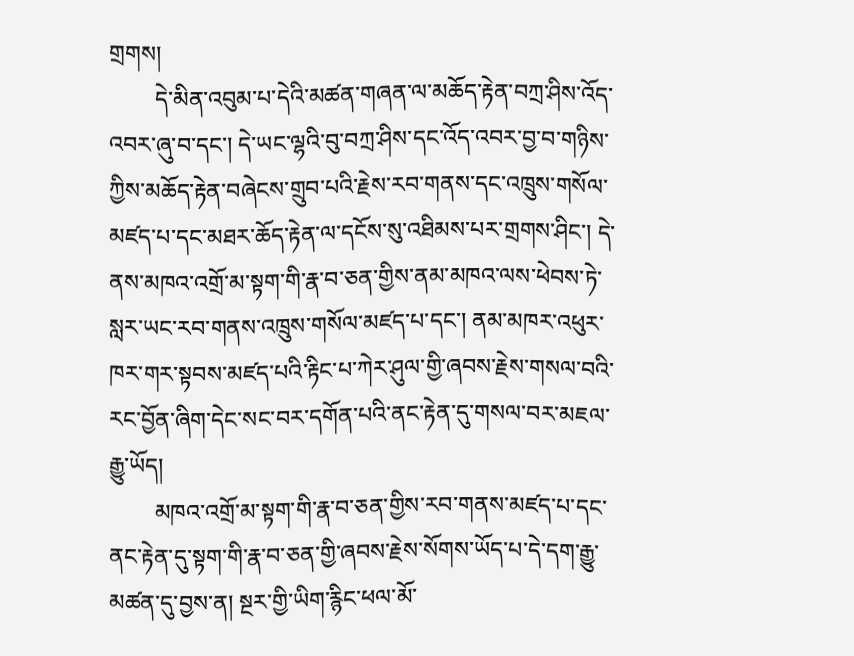གྲགས།
        དེ་མིན་འབུམ་པ་དེའི་མཚན་གཞན་ལ་མཆོད་རྟེན་བཀྲ་ཤིས་འོད་འབར་ཞུ་བ་དང་། དེ་ཡང་ལྷའི་བུ་བཀྲ་ཤིས་དང་འོད་འབར་བྱ་བ་གཉིས་ཀྱིས་མཆོད་རྟེན་བཞེངས་གྲུབ་པའི་རྗེས་རབ་གནས་དང་འཁྲུས་གསོལ་མཛད་པ་དང་མཐར་ཆོད་རྟེན་ལ་དངོས་སུ་འཐིམས་པར་གྲགས་ཤིང་། དེ་ནས་མཁའ་འགྲོ་མ་སྟག་གི་རྣ་བ་ཅན་གྱིས་ནམ་མཁའ་ལས་ཕེབས་ཏེ་སླར་ཡང་རབ་གནས་འཁྲུས་གསོལ་མཛད་པ་དང་། ནམ་མཁར་འཕུར་ཁར་གར་སྟབས་མཛད་པའི་རྟིང་པ་ཀེར་ཤུལ་གྱི་ཞབས་རྗེས་གསལ་བའི་རང་བྱོན་ཞིག་དེང་སང་བར་དགོན་པའི་ནང་རྟེན་དུ་གསལ་བར་མཇལ་རྒྱུ་ཡོད།
        མཁའ་འགྲོ་མ་སྟག་གི་རྣ་བ་ཅན་གྱིས་རབ་གནས་མཛད་པ་དང་ནང་རྟེན་དུ་སྟག་གི་རྣ་བ་ཅན་གྱི་ཞབས་རྗེས་སོགས་ཡོད་པ་དེ་དག་རྒྱུ་མཚན་དུ་བྱས་ན། སྔར་གྱི་ཡིག་རྙིང་ཕལ་མོ་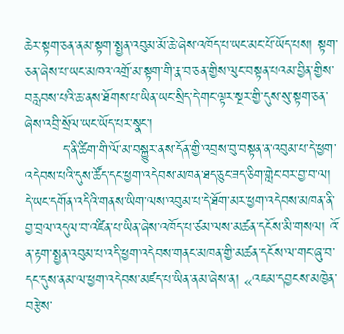ཆེར་སྟག་ཅན་ནམ་སྟག་སྤྱན་འབུམ་མོ་ཆེ་ཞེས་འཁོད་པ་ཡང་མང་པོ་ཡོད་པས། སྟག་ཅན་ཞེས་པ་ཡང་མཁའ་འགྲོ་མ་སྟག་གི་རྣ་བ་ཅན་གྱིས་ལུང་བསྟན་པའམ་བྱིན་གྱིས་བརླབས་པའི་ཆ་ནས་ཐོགས་པ་ཡིན་ཡང་སྲིད་དེ་གང་ལྟར་སྔར་གྱི་དུས་སུ་སྟག་ཅན་ཞེས་འབྲི་སྲོལ་ཡང་ཡོད་པར་སྣང་།
        ད་ནི་ཚིག་གི་ལོ་མ་བསྐྱུར་ནས་དོན་གྱི་འབྲས་བུ་བསྟན་ན་འབུམ་པ་དེ་ཕྱག་འདེབས་པའི་དུས་ཚོད་དང་ཕྱག་འདེབས་མཁན་ཐད་ཅུང་ཟད་ཅིག་གླེང་བར་བྱ་བ་ལ། དེ་ཡང་དགོན་འདིའི་གནས་ཡིག་ལས་འབུམ་པ་དེ་ཐོག་མར་ཕྱག་འདེབས་མཁན་ནི་བྱ་བྲལ་འདུལ་བ་འཛིན་པ་ཡིན་ཞེས་འཁོད་པ་ཙམ་ལས་མཚན་དངོས་མི་གསལ། འོ་ན་རྟག་སྤྱན་འབུམ་པ་འདི་ཕྱག་འདེབས་གནང་མཁན་གྱི་མཚན་དངོས་ལ་གང་ཞུ་བ་དང་དུས་ནམ་ལ་ཕྱག་འདེབས་མཛད་པ་ཡིན་ནམ་ཞེས་ན། «འཇམ་དབྱངས་མཁྱེན་བརྩེས་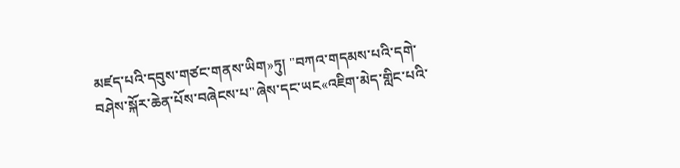མཛད་པའི་དབུས་གཙང་གནས་ཡིག»ཏུ། "བཀའ་གདམས་པའི་དགེ་བཤེས་སྐོར་ཆེན་པོས་བཞེངས་པ"ཞེས་དང་ཡང«འཇིག་མེད་གླིང་པའི་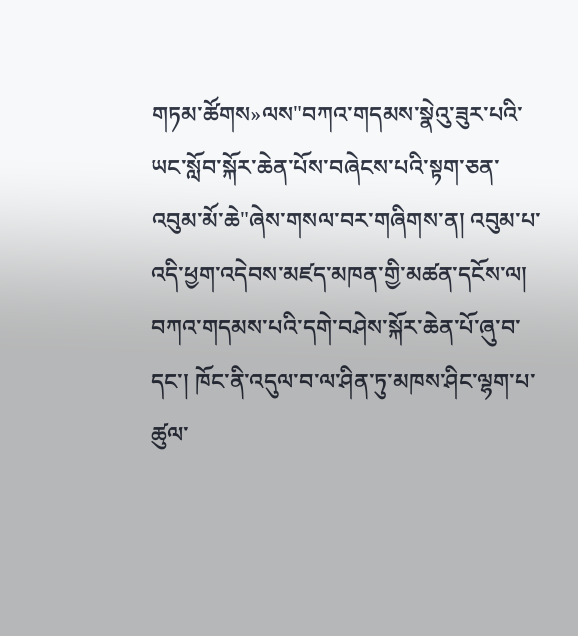གཏམ་ཚོགས»ལས"བཀའ་གདམས་སྣེའུ་ཟུར་པའི་ཡང་སློབ་སྐོར་ཆེན་པོས་བཞེངས་པའི་སྟག་ཅན་འབུམ་མོ་ཆེ"ཞེས་གསལ་བར་གཞིགས་ན། འབུམ་པ་འདི་ཕྱག་འདེབས་མཛད་མཁན་གྱི་མཚན་དངོས་ལ། བཀའ་གདམས་པའི་དགེ་བཤེས་སྐོར་ཆེན་པོ་ཞུ་བ་དང་། ཁོང་ནི་འདུལ་བ་ལ་ཤིན་ཏུ་མཁས་ཤིང་ལྷག་པ་ཚུལ་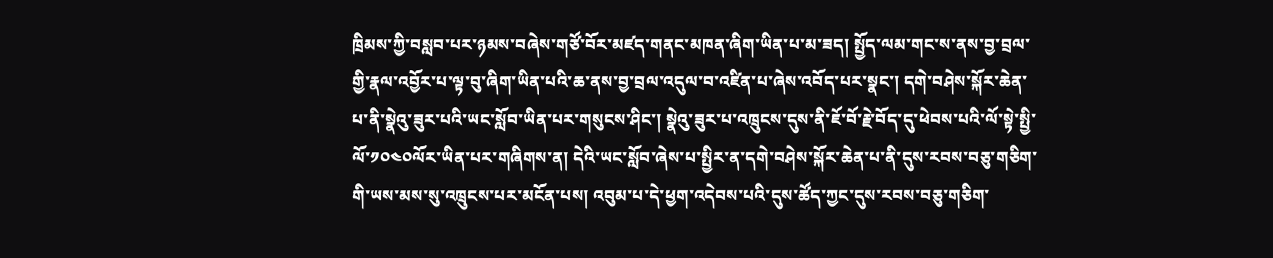ཁྲིམས་ཀྱི་བསླབ་པར་ཉམས་བཞེས་གཙོ་བོར་མཛད་གནང་མཁན་ཞིག་ཡིན་པ་མ་ཟད། སྤྱོད་ལམ་གང་ས་ནས་བྱ་བྲལ་གྱི་རྣལ་འབྱོར་པ་ལྟ་བུ་ཞིག་ཡིན་པའི་ཆ་ནས་བྱ་བྲལ་འདུལ་བ་འཛིན་པ་ཞེས་འབོད་པར་སྣང་། དགེ་བཤེས་སྐོར་ཆེན་པ་ནི་སྣེའུ་ཟུར་པའི་ཡང་སློབ་ཡིན་པར་གསུངས་ཤིང་། སྣེའུ་ཟུར་པ་འཁྲུངས་དུས་ནི་ཇོ་བོ་རྗེ་བོད་དུ་ཕེབས་པའི་ལོ་སྟེ་སྤྱི་ལོ་༡༠༤༠ལོར་ཡིན་པར་གཞིགས་ན། དེའི་ཡང་སློབ་ཞེས་པ་སྤྱིར་ན་དགེ་བཤེས་སྐོར་ཆེན་པ་ནི་དུས་རབས་བཅུ་གཅིག་གི་ཡས་མས་སུ་འཁྲུངས་པར་མངོན་པས། འབུམ་པ་དེ་ཕྱག་འདེབས་པའི་དུས་ཚོད་ཀྱང་དུས་རབས་བཅུ་གཅིག་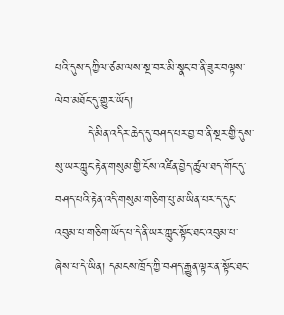པའི་དུས་དཀྱིལ་ཙམ་ལས་སྔ་བར་མི་སྣང་བ་ནི་ཟུར་བལྟས་ལེབ་མཐོང་དུ་གྱུར་ཡོད།
        དེ་མིན་འདིར་ཆེད་དུ་བཤད་པར་བྱ་བ་ནི་སྔར་གྱི་དུས་སུ་ཡར་ཀླུང་རྟེན་གསུམ་གྱི་ངོས་འཛིན་བྱེད་ཚུལ་ཐད་གོང་དུ་བཤད་པའི་རྟེན་འདི་གསུམ་གཅིག་པུ་མ་ཡིན་པར་ད་དུང་འབུམ་པ་གཅིག་ཡོད་པ་དེ་ནི་ཡར་ཀླུང་སྟོང་ཐང་འབུམ་པ་ཞེས་པ་དེ་ཡིན། དམངས་ཁྲོད་ཀྱི་བཤད་རྒྱུན་ལྟར་ན་སྟོང་ཐང་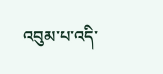འབུམ་པ་འདི་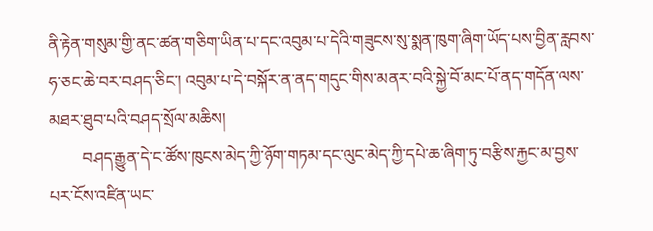ནི་རྟེན་གསུམ་གྱི་ནང་ཚན་གཅིག་ཡིན་པ་དང་འབུམ་པ་དེའི་གཟུངས་སུ་སྨན་ཁུག་ཞིག་ཡོད་པས་བྱིན་རླབས་ཧ་ཅང་ཆེ་བར་བཤད་ཅིང་། འབུམ་པ་དེ་བསྐོར་ན་ནད་གདུང་གིས་མནར་བའི་སྐྱེ་བོ་མང་པོ་ནད་གདོན་ལས་མཐར་ཐུབ་པའི་བཤད་སྲོལ་མཆིས།
        བཤད་རྒྱུན་དེ་ང་ཚོས་ཁུངས་མེད་ཀྱི་ཉོག་གཏམ་དང་ལུང་མེད་ཀྱི་དཔེ་ཆ་ཞིག་ཏུ་བརྩིས་རྐྱང་མ་བྱས་པར་ངོས་འཛིན་ཡང་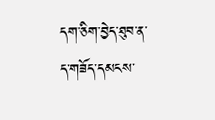དག་ཅིག་བྱེད་ཐུབ་ན་ད་གཟོད་དམངས་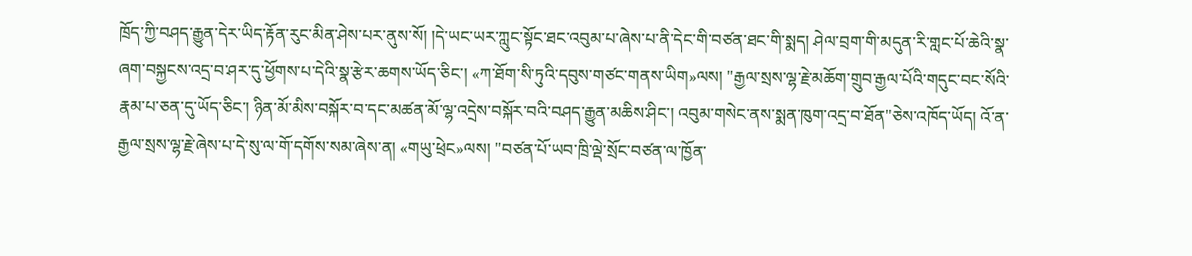ཁྲོད་ཀྱི་བཤད་རྒྱུན་དེར་ཡིད་རྟོན་རུང་མིན་ཤེས་པར་ནུས་སོ། །དེ་ཡང་ཡར་ཀླུང་སྟོང་ཐང་འབུམ་པ་ཞེས་པ་ནི་དེང་གི་བཙན་ཐང་གི་སྨད། ཤེལ་བྲག་གི་མདུན་རི་གླང་པོ་ཆེའི་སྣ་ཞག་བསྐྱངས་འདྲ་བ་ཤར་དུ་ཕྱོགས་པ་དེའི་སྣ་རྩེར་ཆགས་ཡོད་ཅིང་། «ཀ་ཐོག་སི་ཏུའི་དབུས་གཙང་གནས་ཡིག»ལས། "རྒྱལ་སྲས་ལྷ་རྗེ་མཆོག་གྲུབ་རྒྱལ་པོའི་གདུང་བང་སོའི་རྣམ་པ་ཅན་དུ་ཡོད་ཅིང་། ཉིན་མོ་མིས་བསྐོར་བ་དང་མཚན་མོ་ལྷ་འདྲེས་བསྐོར་བའི་བཤད་རྒྱུན་མཆིས་ཤིང་། འབུམ་གསེང་ནས་སྨན་ཁུག་འདྲ་བ་ཐོན"ཅེས་འཁོད་ཡོད། འོ་ན་རྒྱལ་སྲས་ལྷ་རྗེ་ཞེས་པ་དེ་སུ་ལ་གོ་དགོས་སམ་ཞེས་ན། «གཡུ་ཕྲེང»ལས། "བཙན་པོ་ཡབ་ཁྲི་ལྡེ་སྲོང་བཙན་ལ་ཁྱོན་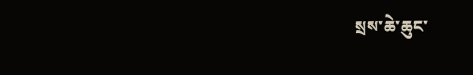སྲས་ཆེ་ཆུང་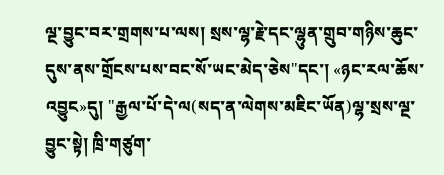ལྔ་བྱུང་བར་གྲགས་པ་ལས། སྲས་ལྷ་རྗེ་དང་ལྷུན་གྲུབ་གཉིས་ཆུང་དུས་ནས་གྲོངས་པས་བང་སོ་ཡང་མེད་ཅེས"དང་། «ཉང་རལ་ཆོས་འབྱུང»དུ། "རྒྱལ་པོ་དེ་ལ(སད་ན་ལེགས་མཇིང་ཡོན)ལྷ་སྲས་ལྔ་བྱུང་སྟེ། ཁྲི་གཙུག་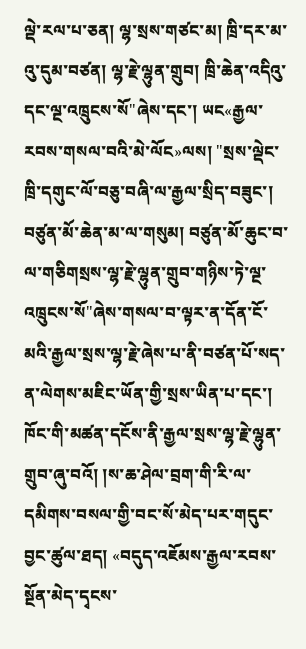ལྡེ་རལ་པ་ཅན། ལྷ་སྲས་གཙང་མ། ཁྲི་དར་མ་འུ་དུམ་བཙན། ལྷ་རྗེ་ལྷུན་གྲུབ། ཁྲི་ཆེན་འདིའུ་དང་ལྔ་འཁྲུངས་སོ"ཞེས་དང་། ཡང«རྒྱལ་རབས་གསལ་བའི་མེ་ལོང»ལས། "སྲས་ལྡེང་ཁྲི་དགུང་ལོ་བཅུ་བཞི་ལ་རྒྱལ་སྲིད་བཟུང་། བཙུན་མོ་ཆེན་མ་ལ་གསུམ། བཙུན་མོ་ཆུང་བ་ལ་གཅིགསྲས་ལྷ་རྗེ་ལྷུན་གྲུབ་གཉིས་ཏེ་ལྔ་འཁྲུངས་སོ"ཞེས་གསལ་བ་ལྟར་ན་དོན་ངོ་མའི་རྒྱལ་སྲས་ལྷ་རྗེ་ཞེས་པ་ནི་བཙན་པོ་སད་ན་ལེགས་མཇིང་ཡོན་གྱི་སྲས་ཡིན་པ་དང་། ཁོང་གི་མཚན་དངོས་ནི་རྒྱལ་སྲས་ལྷ་རྗེ་ལྷུན་གྲུབ་ཞུ་བའོ། །ས་ཆ་ཤེལ་བྲག་གི་རི་ལ་དམིགས་བསལ་གྱི་བང་སོ་མེད་པར་གདུང་བྱང་ཚུལ་ཐད། «བདུད་འཇོམས་རྒྱལ་རབས་སྔོན་མེད་དྭངས་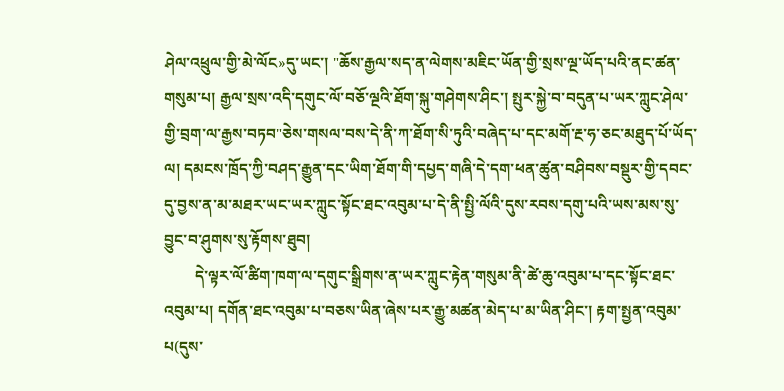ཤེལ་འཕྲུལ་གྱི་མེ་ལོང»དུ་ཡང་། "ཆོས་རྒྱལ་སད་ན་ལེགས་མཇིང་ཡོན་གྱི་སྲས་ལྔ་ཡོད་པའི་ནང་ཚན་གསུམ་པ། རྒྱལ་སྲས་འདི་དགུང་ལོ་བཅོ་ལྔའི་ཐོག་སྐུ་གཤེགས་ཤིང་། སྤུར་སྐྱེ་བ་བདུན་པ་ཡར་ཀླུང་ཤེལ་གྱི་བྲག་ལ་རྒྱས་བཏབ"ཅེས་གསལ་བས་དེ་ནི་ཀ་ཐོག་སི་ཏུའི་བཞེད་པ་དང་མགོ་རྔ་ཧ་ཅང་མཐུད་པོ་ཡོད་ལ། དམངས་ཁྲོད་ཀྱི་བཤད་རྒྱུན་དང་ཡིག་ཐོག་གི་དཔྱད་གཞི་དེ་དག་ཕན་ཚུན་བཤིབས་བསྡུར་གྱི་དབང་དུ་བྱས་ན་མ་མཐར་ཡང་ཡར་ཀླུང་སྟོང་ཐང་འབུམ་པ་དེ་ནི་སྤྱི་ལོའི་དུས་རབས་དགུ་པའི་ཡས་མས་སུ་བྱུང་བ་ཤུགས་སུ་རྟོགས་ཐུབ།
        དེ་ལྟར་ལོ་ཚིག་ཁག་ལ་དགུང་སྒྲིགས་ན་ཡར་ཀླུང་རྟེན་གསུམ་ནི་ཚེ་ཆུ་འབུམ་པ་དང་སྟོང་ཐང་འབུམ་པ། དགོན་ཐང་འབུམ་པ་བཅས་ཡིན་ཞེས་པར་རྒྱུ་མཚན་མེད་པ་མ་ཡིན་ཤིང་། རྟག་སྤྱན་འབུམ་པ(དུས་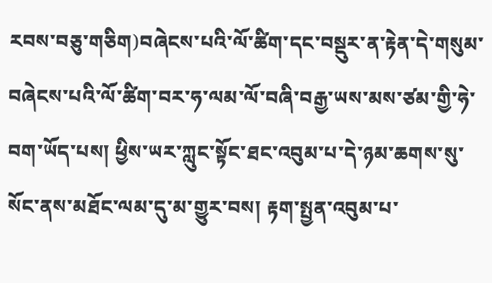རབས་བཅུ་གཅིག)བཞེངས་པའི་ལོ་ཚིག་དང་བསྡུར་ན་རྟེན་དེ་གསུམ་བཞེངས་པའི་ལོ་ཚིག་བར་ཧ་ལམ་ལོ་བཞི་བརྒྱ་ཡས་མས་ཙམ་གྱི་ཧེ་བག་ཡོད་པས། ཕྱིས་ཡར་ཀླུང་སྟོང་ཐང་འབུམ་པ་དེ་ཉམ་ཆགས་སུ་སོང་ནས་མཐོང་ལམ་དུ་མ་གྱུར་བས། རྟག་སྤྱན་འབུམ་པ་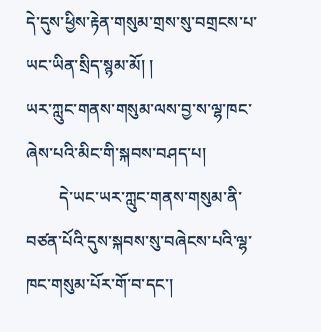དེ་དུས་ཕྱིས་རྟེན་གསུམ་གྲས་སུ་བགྲངས་པ་ཡང་ཡིན་སྲིད་སྙམ་མོ། །
ཡར་ཀླུང་གནས་གསུམ་ལས་བྱ་ས་ལྷ་ཁང་ཞེས་པའི་མིང་གི་སྐབས་བཤད་པ།
        དེ་ཡང་ཡར་ཀླུང་གནས་གསུམ་ནི་བཙན་པོའི་དུས་སྐབས་སུ་བཞེངས་པའི་ལྷ་ཁང་གསུམ་པོར་གོ་བ་དང་།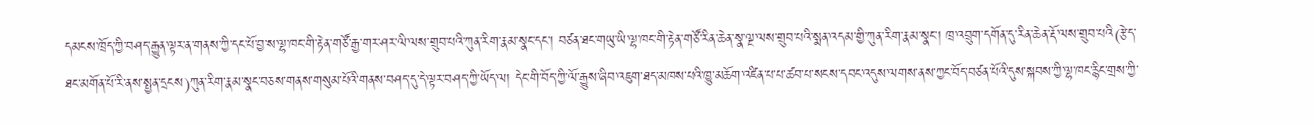དམངས་ཁྲོད་ཀྱི་བཤད་རྒྱུན་ལྟར་ན་གནས་ཀྱི་དང་པོ་བྱ་ས་ལྷ་ཁང་གི་རྟེན་གཙོ་རྒྱ་གར་ཤར་ལི་ལས་གྲུབ་པའི་ཀུན་རིག་རྣམ་སྣང་དང་། བཙན་ཐང་གཡུ་ཡི་ལྷ་ཁང་གི་རྟེན་གཙོ་རིན་ཆེན་སྣ་ལྔ་ལས་གྲུབ་པའི་སྨན་འདམ་གྱི་ཀུན་རིག་རྣམ་སྣང་། ཁྲ་འབྲུག་དགོན་དུ་རིན་ཆེན་རྡོ་ལས་གྲུབ་པའི(རྩེད་ཐང་མགོན་པོ་རི་ནས་སྤྱན་དྲངས)ཀུན་རིག་རྣམ་སྣང་བཅས་གནས་གསུམ་པོའི་གནས་བཤད་དུ་དེ་ལྟར་བཤད་ཀྱི་ཡོད་ལ། དེང་གི་བོད་ཀྱི་ལོ་རྒྱུས་ཞིབ་འཇུག་ཐད་མཁས་པའི་ཁྱུ་མཆོག་འཛིན་པ་པ་ཚབ་པ་སངས་དབང་འདུས་ལགས་ནས་ཀྱང་བོད་བཙན་པོའི་དུས་སྐབས་ཀྱི་ལྷ་ཁང་རྙིང་གྲས་ཀྱི་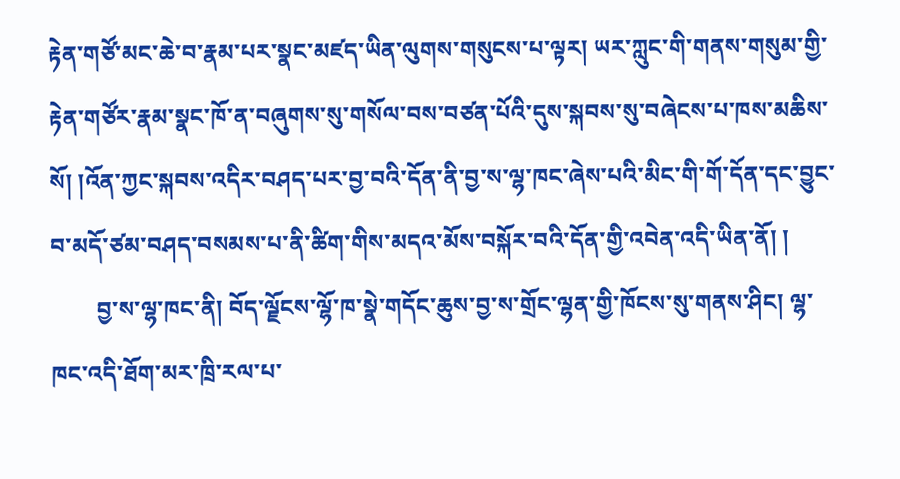རྟེན་གཙོ་མང་ཆེ་བ་རྣམ་པར་སྣང་མཛད་ཡིན་ལུགས་གསུངས་པ་ལྟར། ཡར་ཀླུང་གི་གནས་གསུམ་གྱི་རྟེན་གཙོར་རྣམ་སྣང་ཁོ་ན་བཞུགས་སུ་གསོལ་བས་བཙན་པོའི་དུས་སྐབས་སུ་བཞེངས་པ་ཁས་མཆིས་སོ། །འོན་ཀྱང་སྐབས་འདིར་བཤད་པར་བྱ་བའི་དོན་ནི་བྱ་ས་ལྷ་ཁང་ཞེས་པའི་མིང་གི་གོ་དོན་དང་བྱུང་བ་མདོ་ཙམ་བཤད་བསམས་པ་ནི་ཚིག་གིས་མདའ་མོས་བསྐོར་བའི་དོན་གྱི་འབེན་འདི་ཡིན་ནོ། །
        བྱ་ས་ལྷ་ཁང་ནི། བོད་ལྗོངས་ལྷོ་ཁ་སྣེ་གདོང་ཆུས་བྱ་ས་གྲོང་ལྷན་གྱི་ཁོངས་སུ་གནས་ཤིང། ལྷ་ཁང་འདི་ཐོག་མར་ཁྲི་རལ་པ་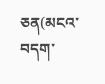ཅན(མངའ་བདག་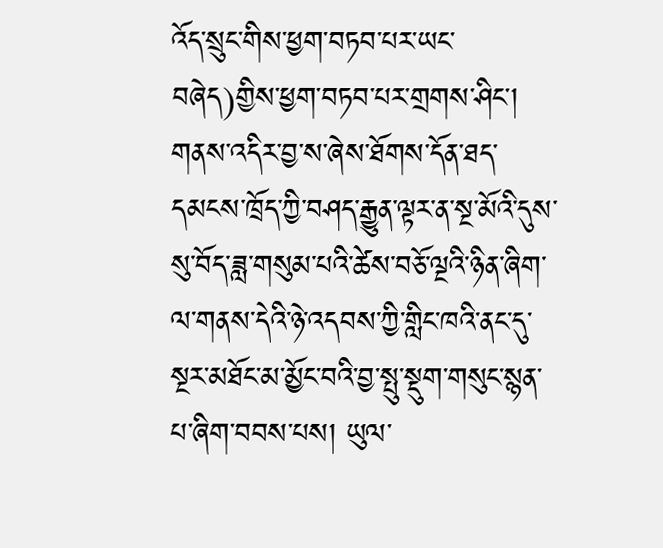འོད་སྲུང་གིས་ཕྱག་བཏབ་པར་ཡང་བཞེད)གྱིས་ཕྱག་བཏབ་པར་གྲགས་ཤིང་། གནས་འདིར་བྱ་ས་ཞེས་ཐོགས་དོན་ཐད་དམངས་ཁྲོད་ཀྱི་བཤད་རྒྱུན་ལྟར་ན་སྔ་མོའི་དུས་སུ་བོད་ཟླ་གསུམ་པའི་ཚེས་བཅོ་ལྔའི་ཉིན་ཞིག་ལ་གནས་དེའི་ཉེ་འདབས་ཀྱི་གླིང་ཁའི་ནང་དུ་སྔར་མཐོང་མ་མྱོང་བའི་བྱ་སྤུ་སྡུག་གསུང་སྙན་པ་ཞིག་བབས་པས། ཡུལ་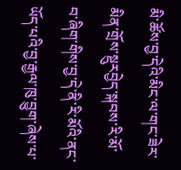མི་ཚོས་བྱ་དེའི་མིང་ལ་གང་ཟེར་མིན་གྲོས་སྡུརབྱེད་སྐབས་རི་མོ་བ་ཞིག་གིས་བྱ་དེ་ནི་རི་མོའི་ནང་ཡོད་པའི་བྱ་རྒྱལ་ཁུ་བྱུག་ཞེས་པ་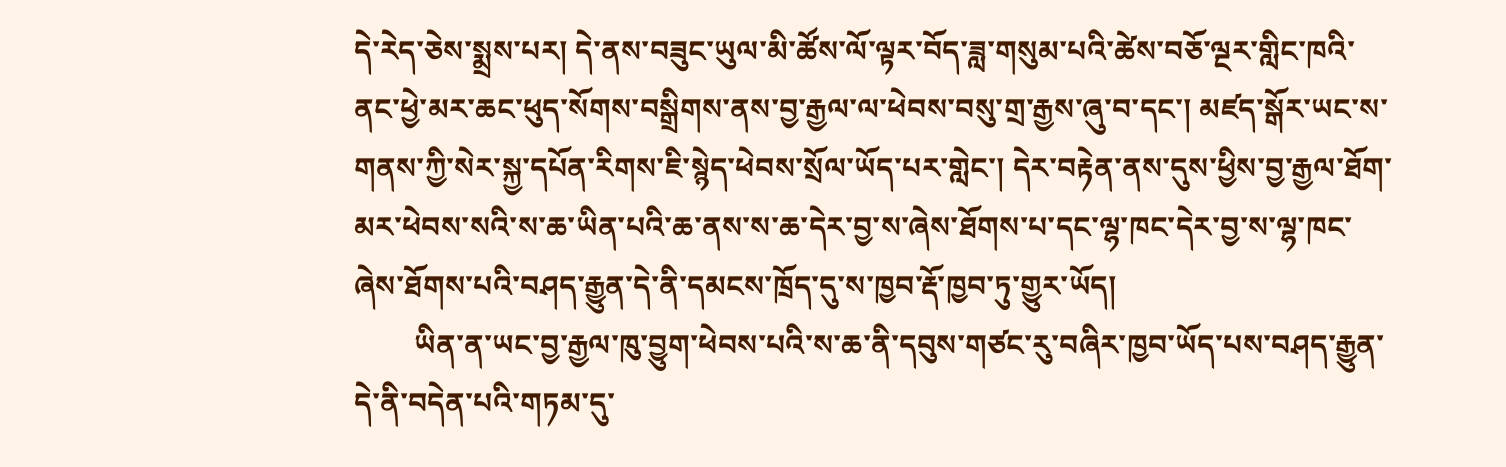དེ་རེད་ཅེས་སྨྲས་པར། དེ་ནས་བཟུང་ཡུལ་མི་ཚོས་ལོ་ལྟར་བོད་ཟླ་གསུམ་པའི་ཚེས་བཅོ་ལྔར་གླིང་ཁའི་ནང་ཕྱེ་མར་ཆང་ཕུད་སོགས་བསྒྲིགས་ནས་བྱ་རྒྱལ་ལ་ཕེབས་བསུ་གྲ་རྒྱས་ཞུ་བ་དང་། མཛད་སྒོར་ཡང་ས་གནས་ཀྱི་སེར་སྐྱ་དཔོན་རིགས་ཇི་སྙེད་ཕེབས་སྲོལ་ཡོད་པར་གླེང་། དེར་བརྟེན་ནས་དུས་ཕྱིས་བྱ་རྒྱལ་ཐོག་མར་ཕེབས་སའི་ས་ཆ་ཡིན་པའི་ཆ་ནས་ས་ཆ་དེར་བྱ་ས་ཞེས་ཐོགས་པ་དང་ལྷ་ཁང་དེར་བྱ་ས་ལྷ་ཁང་ཞེས་ཐོགས་པའི་བཤད་རྒྱུན་དེ་ནི་དམངས་ཁྲོད་དུ་ས་ཁྱབ་རྡོ་ཁྱབ་ཏུ་གྱུར་ཡོད།
        ཡིན་ན་ཡང་བྱ་རྒྱལ་ཁུ་བྱུག་ཕེབས་པའི་ས་ཆ་ནི་དབུས་གཙང་རུ་བཞིར་ཁྱབ་ཡོད་པས་བཤད་རྒྱུན་དེ་ནི་བདེན་པའི་གཏམ་དུ་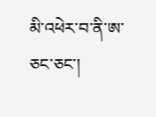མི་འཕེར་བ་ནི་ཨ་ཅང་ཅང་།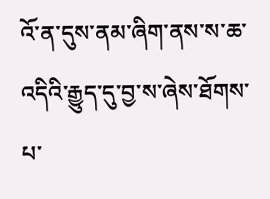འོ་ན་དུས་ནམ་ཞིག་ནས་ས་ཆ་འདིའི་རྒྱུད་དུ་བྱ་ས་ཞེས་ཐོགས་པ་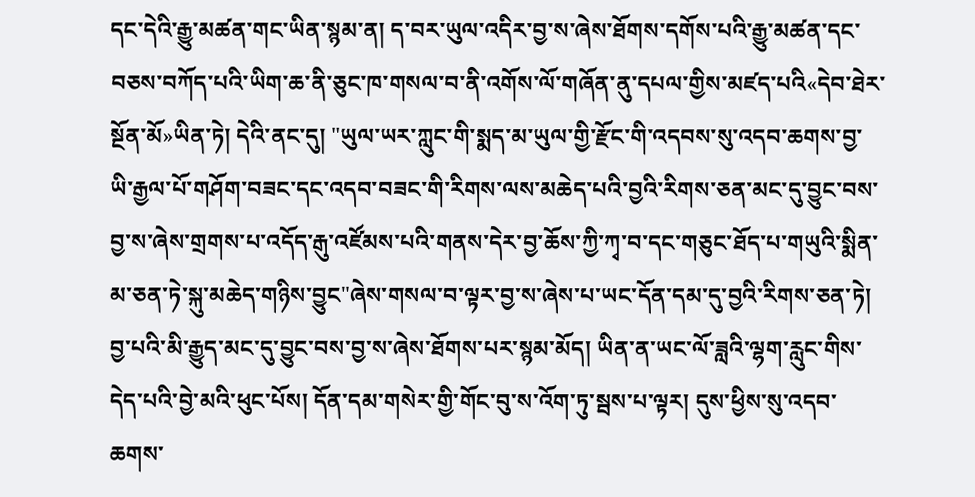དང་དེའི་རྒྱུ་མཚན་གང་ཡིན་སྙམ་ན། ད་བར་ཡུལ་འདིར་བྱ་ས་ཞེས་ཐོགས་དགོས་པའི་རྒྱུ་མཚན་དང་བཅས་བཀོད་པའི་ཡིག་ཆ་ནི་ཅུང་ཁ་གསལ་བ་ནི་འགོས་ལོ་གཞོན་ནུ་དཔལ་གྱིས་མཛད་པའི«དེབ་ཐེར་སྔོན་མོ»ཡིན་ཏེ། དེའི་ནང་དུ། "ཡུལ་ཡར་ཀླུང་གི་སྨད་མ་ཡུལ་གྱི་རྫོང་གི་འདབས་སུ་འདབ་ཆགས་བྱ་ཡི་རྒྱལ་པོ་གཤོག་བཟང་དང་འདབ་བཟང་གི་རིགས་ལས་མཆེད་པའི་བྱའི་རིགས་ཅན་མང་དུ་བྱུང་བས་བྱ་ས་ཞེས་གྲགས་པ་འདོད་རྒུ་འཛོམས་པའི་གནས་དེར་བྱ་ཆོས་ཀྱི་ཀྭ་བ་དང་གཅུང་ཐོད་པ་གཡུའི་སྨིན་མ་ཅན་ཏེ་སྐུ་མཆེད་གཉིས་བྱུང"ཞེས་གསལ་བ་ལྟར་བྱ་ས་ཞེས་པ་ཡང་དོན་དམ་དུ་བྱའི་རིགས་ཅན་ཏེ། བྱ་པའི་མི་རྒྱུད་མང་དུ་བྱུང་བས་བྱ་ས་ཞེས་ཐོགས་པར་སྙམ་མོད། ཡིན་ན་ཡང་ལོ་ཟླའི་ལྷག་རླུང་གིས་དེད་པའི་བྱེ་མའི་ཕུང་པོས། དོན་དམ་གསེར་གྱི་གོང་བུ་ས་འོག་ཏུ་སྦས་པ་ལྟར། དུས་ཕྱིས་སུ་འདབ་ཆགས་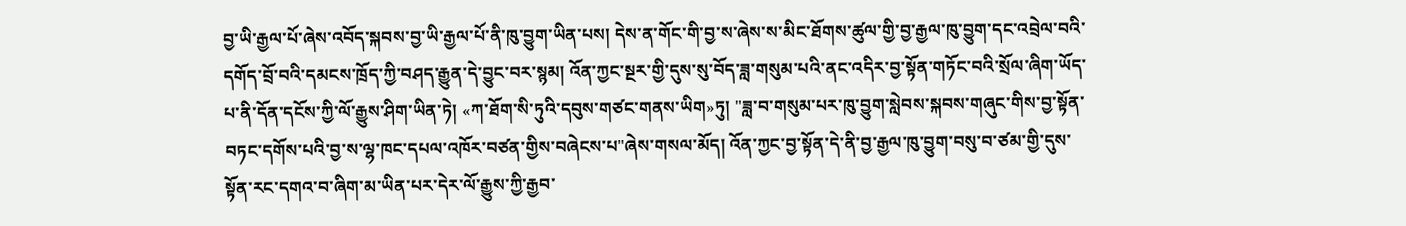བྱ་ཡི་རྒྱལ་པོ་ཞེས་འབོད་སྐབས་བྱ་ཡི་རྒྱལ་པོ་ནི་ཁུ་བྱུག་ཡིན་པས། དེས་ན་གོང་གི་བྱ་ས་ཞེས་ས་མིང་ཐོགས་ཚུལ་གྱི་བྱ་རྒྱལ་ཁུ་བྱུག་དང་འབྲེལ་བའི་དགོད་བྲོ་བའི་དམངས་ཁྲོད་ཀྱི་བཤད་རྒྱུན་དེ་བྱུང་བར་སྙམ། འོན་ཀྱང་སྔར་གྱི་དུས་སུ་བོད་ཟླ་གསུམ་པའི་ནང་འདིར་བྱ་སྟོན་གཏོང་བའི་སྲོལ་ཞིག་ཡོད་པ་ནི་དོན་དངོས་ཀྱི་ལོ་རྒྱུས་ཤིག་ཡིན་ཏེ། «ཀ་ཐོག་སི་ཏུའི་དབུས་གཙང་གནས་ཡིག»ཏུ། "ཟླ་བ་གསུམ་པར་ཁུ་བྱུག་སླེབས་སྐབས་གཞུང་གིས་བྱ་སྟོན་བཏང་དགོས་པའི་བྱ་ས་ལྷ་ཁང་དཔལ་འཁོར་བཙན་གྱིས་བཞེངས་པ"ཞེས་གསལ་མོད། འོན་ཀྱང་བྱ་སྟོན་དེ་ནི་བྱ་རྒྱལ་ཁུ་བྱུག་བསུ་བ་ཙམ་གྱི་དུས་སྟོན་རང་དགའ་བ་ཞིག་མ་ཡིན་པར་དེར་ལོ་རྒྱུས་ཀྱི་རྒྱབ་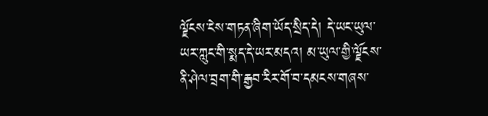ལྗོངས་ངེས་གཏན་ཞིག་ཡོད་སྲིད་དེ། དེ་ཡང་ཡུལ་ཡར་ཀླུང་གི་སྨད་དེ་ཡར་མདའ། མ་ཡུལ་གྱི་ལྗོངས་ནི་ཤེལ་བྲག་གི་རྒྱབ་རིར་གོ་བ་དམངས་གཞས་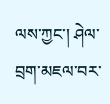ལས་ཀྱང་། ཤེལ་བྲག་མཇལ་བར་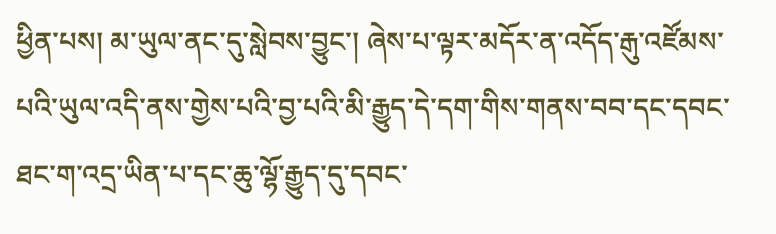ཕྱིན་པས། མ་ཡུལ་ནང་དུ་སླེབས་བྱུང་། ཞེས་པ་ལྟར་མདོར་ན་འདོད་རྒུ་འཛོམས་པའི་ཡུལ་འདི་ནས་གྱེས་པའི་བྱ་པའི་མི་རྒྱུད་དེ་དག་གིས་གནས་བབ་དང་དབང་ཐང་ག་འདྲ་ཡིན་པ་དང་ཆུ་ལྷོ་རྒྱུད་དུ་དབང་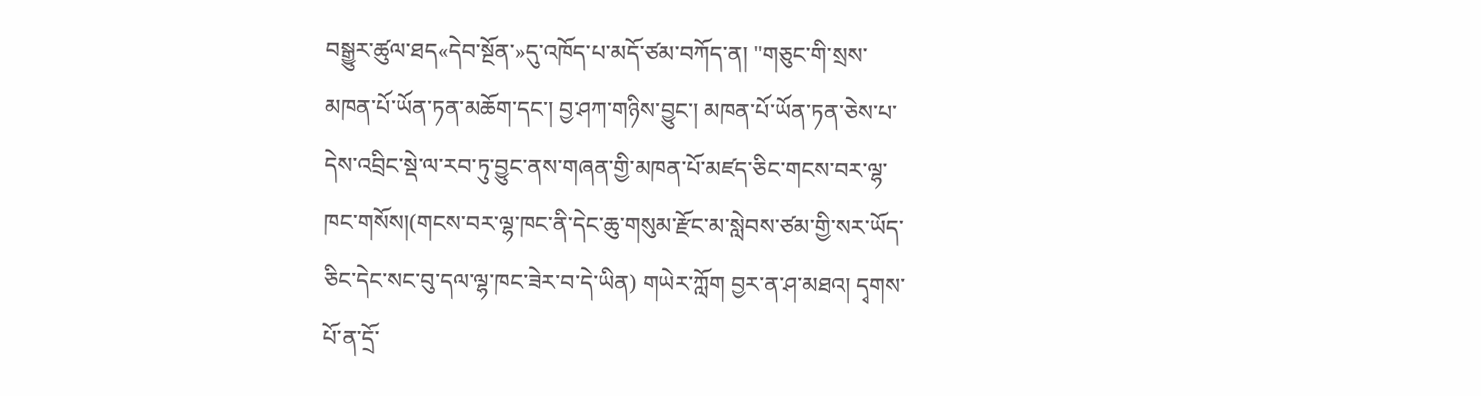བསྒྱུར་ཚུལ་ཐད«དེབ་སྔོན་»དུ་འཁོད་པ་མདོ་ཙམ་བཀོད་ན། "གཅུང་གི་སྲས་མཁན་པོ་ཡོན་ཏན་མཆོག་དང་། བྱ་ཤཀ་གཉིས་བྱུང་། མཁན་པོ་ཡོན་ཏན་ཅེས་པ་དེས་འབྲིང་སྡེ་ལ་རབ་ཏུ་བྱུང་ནས་གཞན་གྱི་མཁན་པོ་མཛད་ཅིང་གངས་བར་ལྷ་ཁང་གསོས།(གངས་བར་ལྷ་ཁང་ནི་དེང་ཆུ་གསུམ་རྫོང་མ་སླེབས་ཙམ་གྱི་སར་ཡོད་ཅིང་དེང་སང་བུ་དལ་ལྷ་ཁང་ཟེར་བ་དེ་ཡིན) གཡེར་ཀློག བྱར་ན་ཤ་མཐའ། དྭགས་པོ་ན་དྲོ་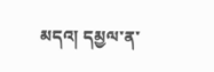མདའ། དམྱལ་ན་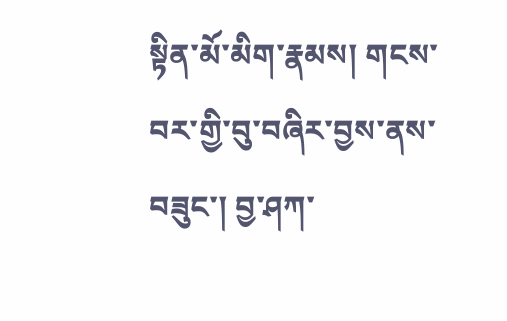སྟིན་མོ་མིག་རྣམས། གངས་བར་གྱི་བུ་བཞིར་བྱས་ནས་བཟུང་། བྱ་ཤཀ་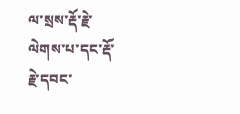ལ་སྲས་རྡོ་རྗེ་ལེགས་པ་དང་རྡོ་རྗེ་དབང་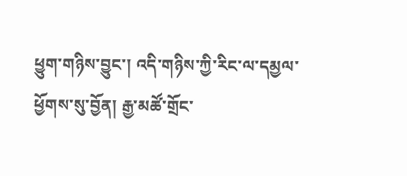ཕྱུག་གཉིས་བྱུང་། འདི་གཉིས་ཀྱི་རིང་ལ་དམྱལ་ཕྱོགས་སུ་བྱོན། རྒྱ་མཚོ་གྲོང་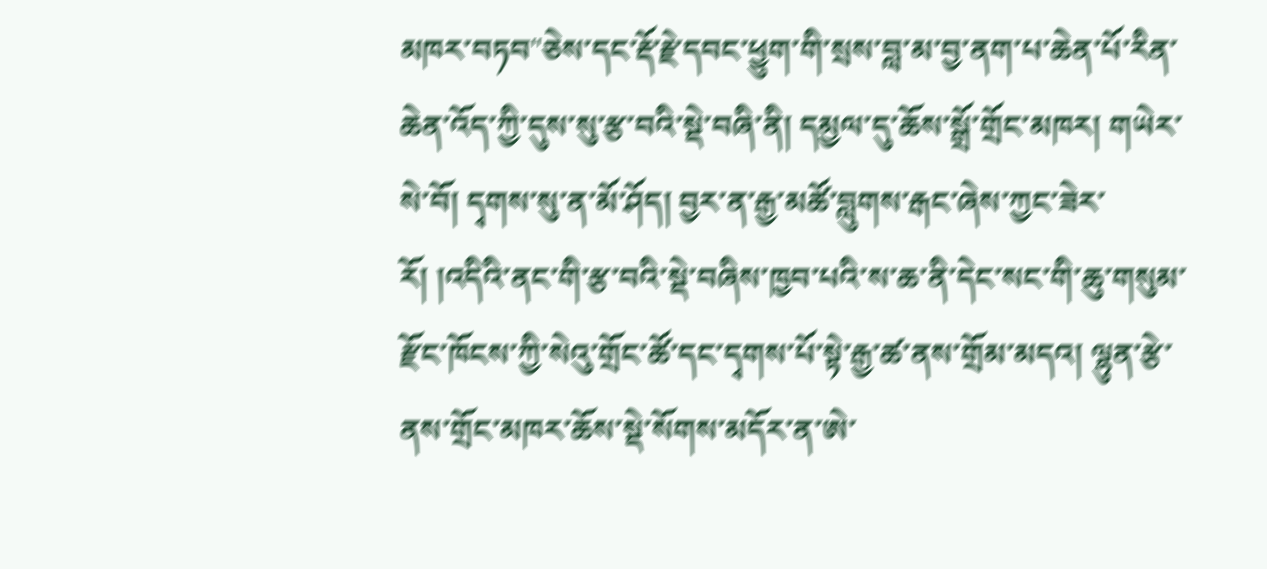མཁར་བཏབ"ཅེས་དང་རྡོ་རྗེ་དབང་ཕྱུག་གི་སྲས་བླ་མ་བྱ་ནག་པ་ཆེན་པོ་རིན་ཆེན་འོད་ཀྱི་དུས་སུ་རྩ་བའི་སྡེ་བཞི་ནི། དམྱལ་དུ་ཆོས་སྒྲོ་གྲོང་མཁར། གཡེར་སེ་བོ། དྭགས་སུ་ན་མོ་ཤོད། བྱར་ན་རྒྱ་མཚོ་བླུགས་རྒང་ཞེས་ཀྱང་ཟེར་རོ། །འདིའི་ནང་གི་རྩ་བའི་སྡེ་བཞིས་ཁྱབ་པའི་ས་ཆ་ནི་དེང་སང་གི་ཆུ་གསུམ་རྫོང་ཁོངས་ཀྱི་སེའུ་གྲོང་ཚོ་དང་དྭགས་པོ་སྟེ་རྒྱ་ཚ་ནས་གྲོམ་མདའ། ལྷུན་རྩེ་ནས་གྲོང་མཁར་ཆོས་སྡེ་སོགས་མདོར་ན་ཨེ་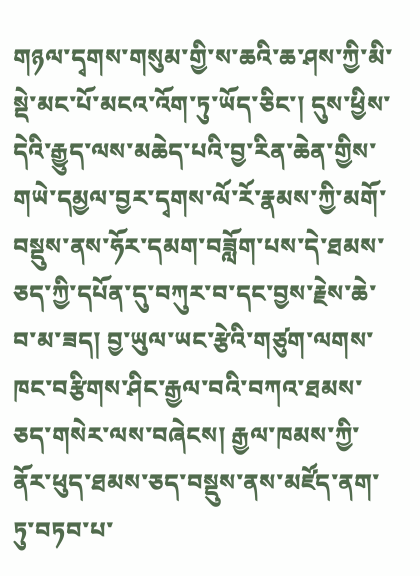གཉལ་དྭགས་གསུམ་གྱི་ས་ཆའི་ཆ་ཤས་ཀྱི་མི་སྡེ་མང་པོ་མངའ་འོག་ཏུ་ཡོད་ཅིང་། དུས་ཕྱིས་དེའི་རྒྱུད་ལས་མཆེད་པའི་བྱ་རིན་ཆེན་གྱིས་གཡེ་དམྱལ་བྱར་དྭགས་ལོ་རོ་རྣམས་ཀྱི་མགོ་བསྡུས་ནས་ཧོར་དམག་བཟློག་པས་དེ་ཐམས་ཅད་ཀྱི་དཔོན་དུ་བཀུར་བ་དང་བྱས་རྗེས་ཆེ་བ་མ་ཟད། བྱ་ཡུལ་ཡང་རྩེའི་གཙུག་ལགས་ཁང་བརྩིགས་ཤིང་རྒྱལ་བའི་བཀའ་ཐམས་ཅད་གསེར་ལས་བཞེངས། རྒྱལ་ཁམས་ཀྱི་ནོར་ཕུད་ཐམས་ཅད་བསྡུས་ནས་མཛོད་ནག་ཏུ་བཏབ་པ་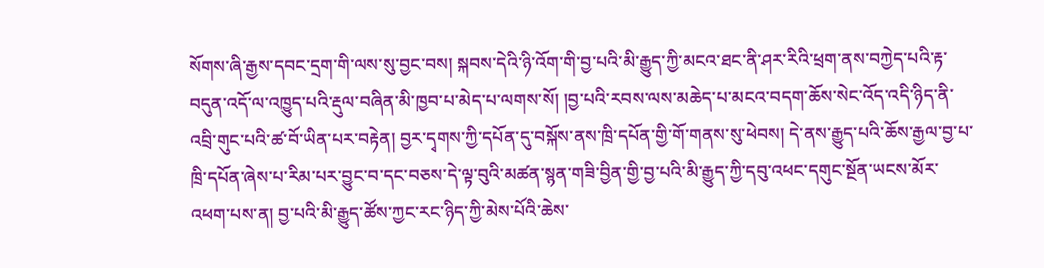སོགས་ཞི་རྒྱས་དབང་དྲག་གི་ལས་སུ་བྱང་བས། སྐབས་དེའི་ཉི་འོག་གི་བྱ་པའི་མི་རྒྱུད་ཀྱི་མངའ་ཐང་ནི་ཤར་རིའི་ཕྲག་ནས་བཀྱེད་པའི་རྟ་བདུན་འདོ་ལ་འཁྱུད་པའི་རྡུལ་བཞིན་མི་ཁྱབ་པ་མེད་པ་ལགས་སོ། །བྱ་པའི་རབས་ལས་མཆེད་པ་མངའ་བདག་ཆོས་སེང་འོད་འདི་ཉིད་ནི་འབྲི་གུང་པའི་ཚ་བོ་ཡིན་པར་བརྟེན། བྱར་དྭགས་ཀྱི་དཔོན་དུ་བསྐོས་ནས་ཁྲི་དཔོན་གྱི་གོ་གནས་སུ་ཕེབས། དེ་ནས་རྒྱུད་པའི་ཆོས་རྒྱལ་བྱ་པ་ཁྲི་དཔོན་ཞེས་པ་རིམ་པར་བྱུང་བ་དང་བཅས་དེ་ལྟ་བུའི་མཚན་སྙན་གཟི་བྱིན་གྱི་བྱ་པའི་མི་རྒྱུད་ཀྱི་དབུ་འཕང་དགུང་སྔོན་ཡངས་མོར་འཕག་པས་ན། བྱ་པའི་མི་རྒྱུད་ཚོས་ཀྱང་རང་ཉིད་ཀྱི་མེས་པོའི་ཆེས་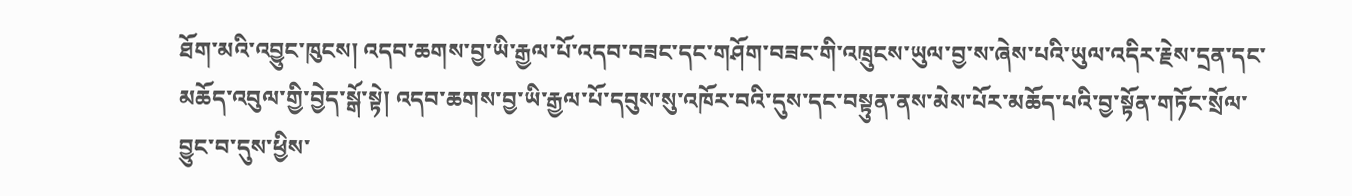ཐོག་མའི་འབྱུང་ཁུངས། འདབ་ཆགས་བྱ་ཡི་རྒྱལ་པོ་འདབ་བཟང་དང་གཤོག་བཟང་གི་འཁྲུངས་ཡུལ་བྱ་ས་ཞེས་པའི་ཡུལ་འདིར་རྗེས་དྲན་དང་མཆོད་འབུལ་གྱི་བྱེད་སྒོ་སྟེ། འདབ་ཆགས་བྱ་ཡི་རྒྱལ་པོ་དབུས་སུ་འཁོར་བའི་དུས་དང་བསྟུན་ནས་མེས་པོར་མཆོད་པའི་བྱ་སྟོན་གཏོང་སྲོལ་བྱུང་བ་དུས་ཕྱིས་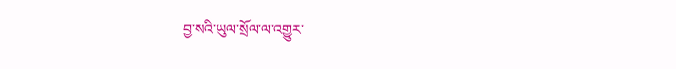བྱ་སའི་ཡུལ་སྲོལ་ལ་འགྱུར་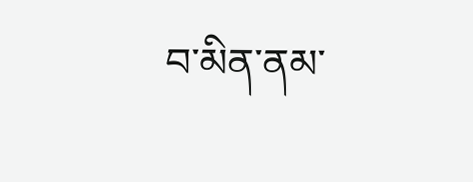བ་མིན་ནམ་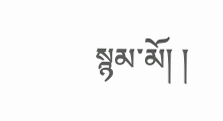སྙམ་མོ། །